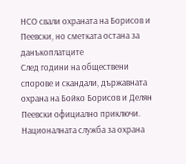НСО свали охраната на Борисов и Пеевски, но сметката остана за данъкоплатците
След години на обществени спорове и скандали, държавната охрана на Бойко Борисов и Делян Пеевски официално приключи. Националната служба за охрана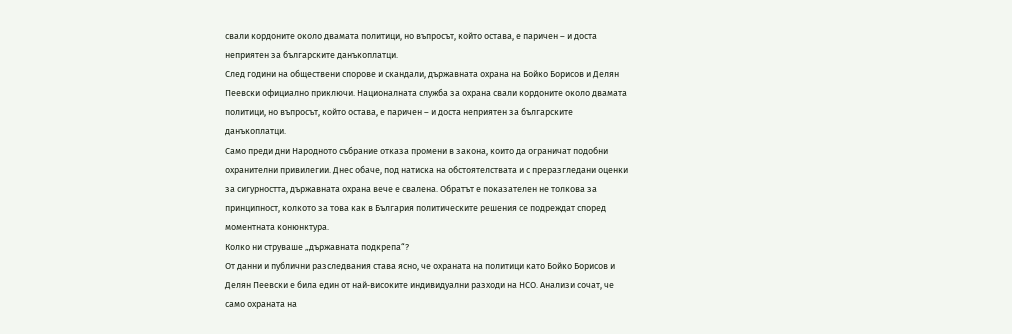свали кордоните около двамата политици, но въпросът, който остава, е паричен – и доста неприятен за българските данъкоплатци.
След години на обществени спорове и скандали, държавната охрана на Бойко Борисов и Делян Пеевски официално приключи. Националната служба за охрана свали кордоните около двамата политици, но въпросът, който остава, е паричен – и доста неприятен за българските данъкоплатци.
Само преди дни Народното събрание отказа промени в закона, които да ограничат подобни охранителни привилегии. Днес обаче, под натиска на обстоятелствата и с преразгледани оценки за сигурността, държавната охрана вече е свалена. Обратът е показателен не толкова за принципност, колкото за това как в България политическите решения се подреждат според моментната конюнктура.
Колко ни струваше „държавната подкрепа“?
От данни и публични разследвания става ясно, че охраната на политици като Бойко Борисов и Делян Пеевски е била един от най‑високите индивидуални разходи на НСО. Анализи сочат, че само охраната на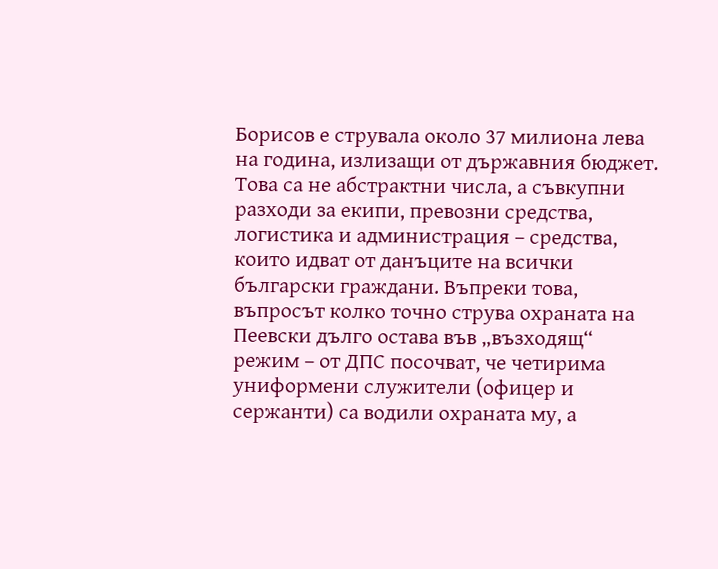Борисов е струвала около 37 милиона лева на година, излизащи от държавния бюджет.
Това са не абстрактни числа, а съвкупни разходи за екипи, превозни средства, логистика и администрация – средства, които идват от данъците на всички български граждани. Въпреки това, въпросът колко точно струва охраната на Пеевски дълго остава във „възходящ“ режим – от ДПС посочват, че четирима униформени служители (офицер и сержанти) са водили охраната му, а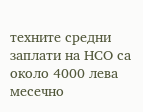техните средни заплати на НСО са около 4000 лева месечно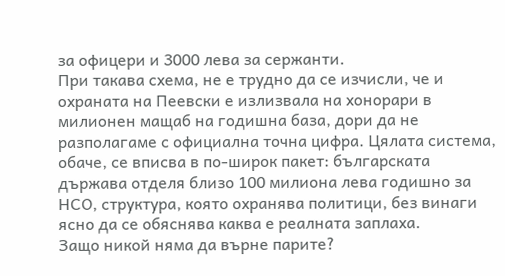за офицери и 3000 лева за сержанти.
При такава схема, не е трудно да се изчисли, че и охраната на Пеевски е излизвала на хонорари в милионен мащаб на годишна база, дори да не разполагаме с официална точна цифра. Цялата система, обаче, се вписва в по‑широк пакет: българската държава отделя близо 100 милиона лева годишно за НСО, структура, която охранява политици, без винаги ясно да се обяснява каква е реалната заплаха.
Защо никой няма да върне парите?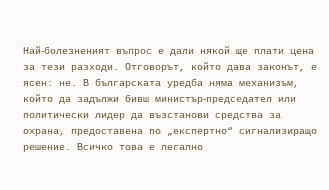Най‑болезненият въпрос е дали някой ще плати цена за тези разходи. Отговорът, който дава законът, е ясен: не. В българската уредба няма механизъм, който да задължи бивш министър‑председател или политически лидер да възстанови средства за охрана, предоставена по „експертно“ сигнализиращо решение. Всичко това е легално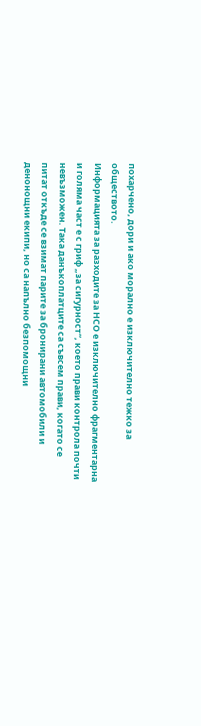похарчено, дори и ако морално е изключително тежко за обществото.
Информацията за разходите за НСО е изключително фрагментарна и голяма част е с гриф „за сигурност“, което прави контрола почти невъзможен. Така данъкоплатците са съвсем прави, когато се питат откъде се взимат парите за бронирани автомобили и денонощни екипи, но са напълно безпомощни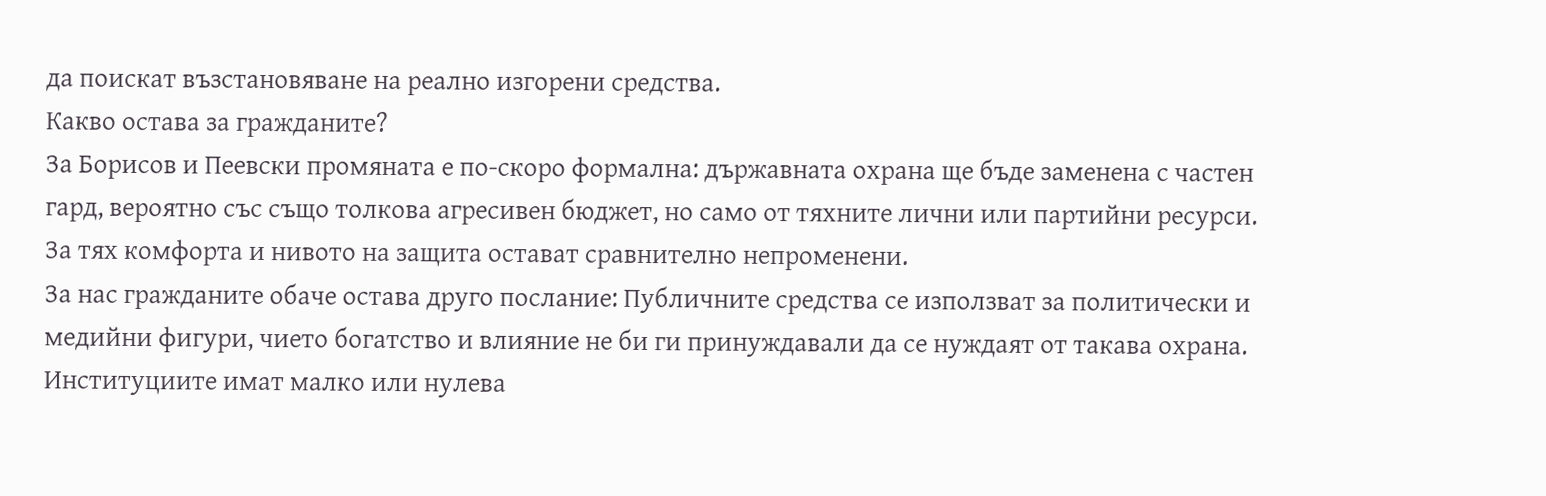да поискат възстановяване на реално изгорени средства.
Какво остава за гражданите?
За Борисов и Пеевски промяната е по‑скоро формална: държавната охрана ще бъде заменена с частен гард, вероятно със също толкова агресивен бюджет, но само от тяхните лични или партийни ресурси. За тях комфорта и нивото на защита остават сравнително непроменени.
За нас гражданите обаче остава друго послание: Публичните средства се използват за политически и медийни фигури, чието богатство и влияние не би ги принуждавали да се нуждаят от такава охрана. Институциите имат малко или нулева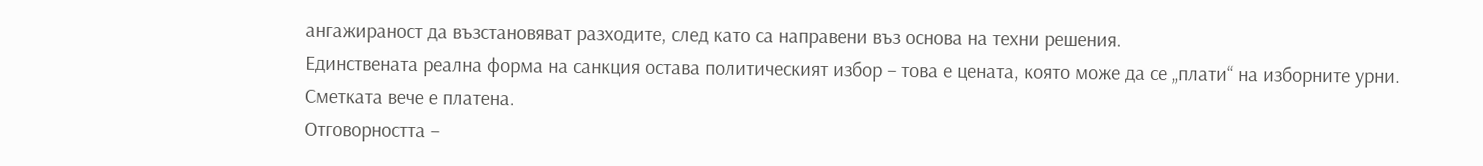ангажираност да възстановяват разходите, след като са направени въз основа на техни решения.
Единствената реална форма на санкция остава политическият избор – това е цената, която може да се „плати“ на изборните урни.
Сметката вече е платена.
Отговорността –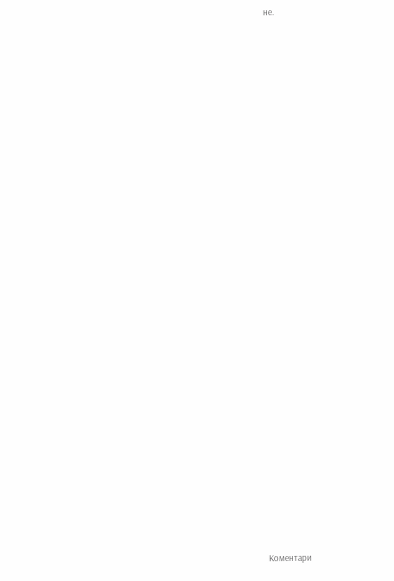не.










































Коментари